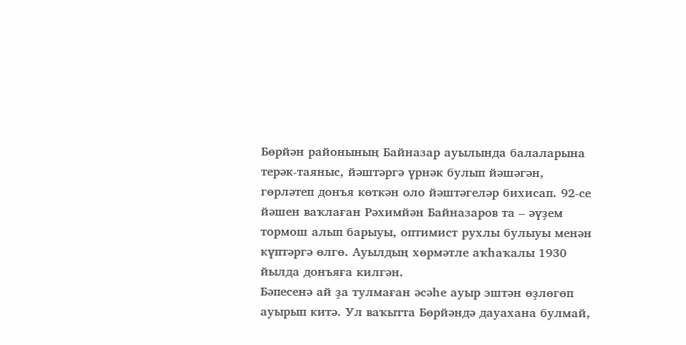Бөрйән районының Байназар ауылында балаларына терәк-таяныс, йәштәргә үрнәк булып йәшәгән, гөрләтеп донъя көткән оло йәштәгеләр бихисап. 92-се йәшен ваҡлаған Рәхимйән Байназаров та – әүҙем тормош алып барыуы, оптимист рухлы булыуы менән күптәргә өлгө. Ауылдың хөрмәтле аҡһаҡалы 1930 йылда донъяға килгән.
Бәпесенә ай ҙа тулмаған әсәһе ауыр эштән өҙлөгөп ауырып китә. Ул ваҡытта Бөрйәндә дауахана булмай,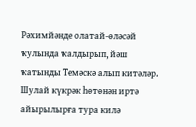Рәхимйәнде олатай-өләсәй ҡулында ҡалдырып, йәш ҡатынды Темәскә алып китәләр. Шулай күкрәк һөтөнән иртә айырылырға тура килә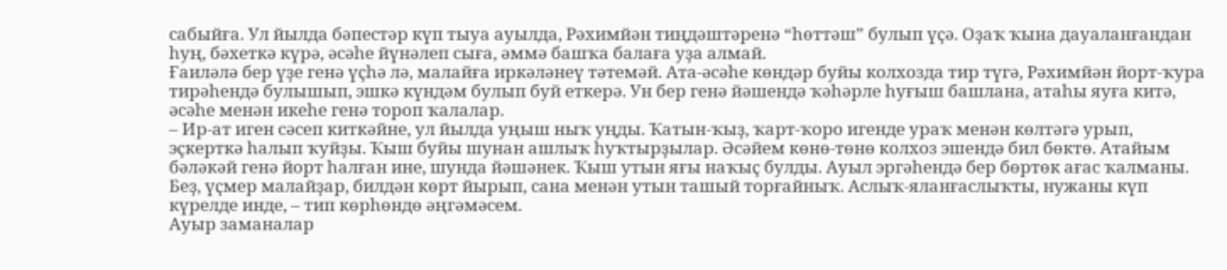сабыйға. Ул йылда бәпестәр күп тыуа ауылда, Рәхимйән тиңдәштәренә “һөттәш” булып үҫә. Оҙаҡ ҡына дауаланғандан һуң, бәхеткә күрә, әсәһе йүнәлеп сыға, әммә башҡа балаға уҙа алмай.
Ғаиләлә бер үҙе генә үҫһә лә, малайға иркәләнеү тәтемәй. Ата-әсәһе көндәр буйы колхозда тир түгә, Рәхимйән йорт-ҡура тирәһендә булышып, эшкә күндәм булып буй еткерә. Ун бер генә йәшендә ҡәһәрле һуғыш башлана, атаһы яуға китә, әсәһе менән икеһе генә тороп ҡалалар.
– Ир-ат иген сәсеп киткәйне, ул йылда уңыш ныҡ уңды. Ҡатын-ҡыҙ, ҡарт-ҡоро игенде ураҡ менән көлтәгә урып, эҫкерткә һалып ҡуйҙы. Ҡыш буйы шунан ашлыҡ һуҡтырҙылар. Әсәйем көнө-төнө колхоз эшендә бил бөктө. Атайым бәләкәй генә йорт һалған ине, шунда йәшәнек. Ҡыш утын яғы наҡыҫ булды. Ауыл эргәһендә бер бөртөк ағас ҡалманы. Беҙ, үҫмер малайҙар, билдән көрт йырып, сана менән утын ташый торғайныҡ. Аслыҡ-яланғаслыҡты, нужаны күп күрелде инде, – тип көрһөндө әңгәмәсем.
Ауыр заманалар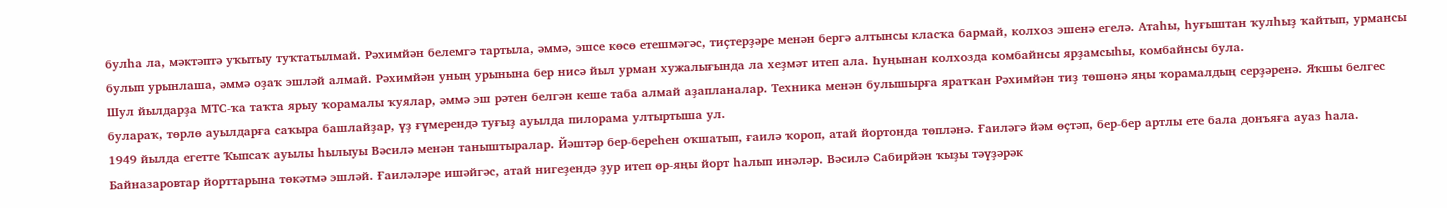булһа ла, мәктәптә уҡытыу туҡтатылмай. Рәхимйән белемгә тартыла, әммә, эшсе көсө етешмәгәс, тиҫтерҙәре менән бергә алтынсы класҡа бармай, колхоз эшенә егелә. Атаһы, һуғыштан ҡулһыҙ ҡайтып, урмансы булып урынлаша, әммә оҙаҡ эшләй алмай. Рәхимйән уның урынына бер нисә йыл урман хужалығында ла хеҙмәт итеп ала. Һуңынан колхозда комбайнсы ярҙамсыһы, комбайнсы була.
Шул йылдарҙа МТС-ҡа таҡта ярыу ҡорамалы ҡуялар, әммә эш рәтен белгән кеше таба алмай аҙапланалар. Техника менән булышырға яратҡан Рәхимйән тиҙ төшөнә яңы ҡорамалдың серҙәренә. Яҡшы белгес булараҡ, төрлө ауылдарға саҡыра башлайҙар, үҙ ғүмерендә туғыҙ ауылда пилорама ултыртыша ул.
1949 йылда егетте Ҡыпсаҡ ауылы һылыуы Вәсилә менән таныштыралар. Йәштәр бер-береһен оҡшатып, ғаилә ҡороп, атай йортонда төпләнә. Ғаиләгә йәм өҫтәп, бер-бер артлы ете бала донъяға ауаз һала. Байназаровтар йорттарына төкәтмә эшләй. Ғаиләләре ишәйгәс, атай нигеҙендә ҙур итеп өр-яңы йорт һалып инәләр. Вәсилә Сабирйән ҡыҙы тәүҙәрәк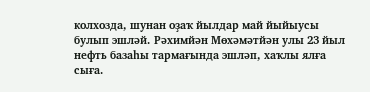колхозда, шунан оҙаҡ йылдар май йыйыусы булып эшләй. Рәхимйән Мөхәмәтйән улы 23 йыл нефть базаһы тармағында эшләп, хаҡлы ялға сыға.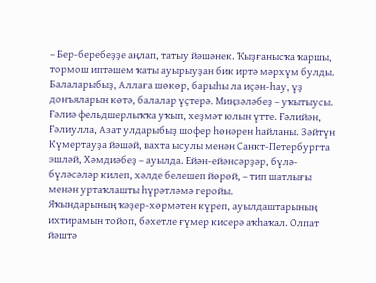– Бер-беребеҙҙе аңлап, татыу йәшәнек. Ҡыҙғанысҡа ҡаршы, тормош иптәшем ҡаты ауырыуҙан бик иртә мәрхүм булды. Балаларыбыҙ, Аллаға шөкөр, барыһы ла иҫән-һау, үҙ донъяларын көтә, балалар үҫтерә. Миңзәләбеҙ – уҡытыусы. Ғәлиә фельдшерлыҡҡа уҡып, хеҙмәт юлын үтте. Ғәлийән, Ғәлиулла, Азат улдарыбыҙ шофер һөнәрен һайланы. Зәйтүн Күмертауҙа йәшәй, вахта ысулы менән Санкт-Петербургта эшләй, Хәмдиәбеҙ – ауылда. Ейән-ейәнсәрҙәр, бүлә-бүләсәләр килеп, хәлде белешеп йөрөй, – тип шатлығы менән уртаҡлашты һүрәтләмә геройы.
Яҡындарының ҡәҙер-хөрмәтен күреп, ауылдаштарының ихтирамын тойоп, бәхетле ғүмер кисерә аҡһаҡал. Олпат йәштә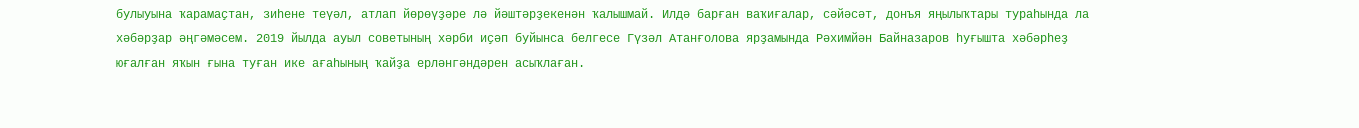булыуына ҡарамаҫтан, зиһене теүәл, атлап йөрөүҙәре лә йәштәрҙекенән ҡалышмай. Илдә барған ваҡиғалар, сәйәсәт, донъя яңылыҡтары тураһында ла хәбәрҙар әңгәмәсем. 2019 йылда ауыл советының хәрби иҫәп буйынса белгесе Гүзәл Атанғолова ярҙамында Рәхимйән Байназаров һуғышта хәбәрһеҙ юғалған яҡын ғына туған ике ағаһының ҡайҙа ерләнгәндәрен асыҡлаған.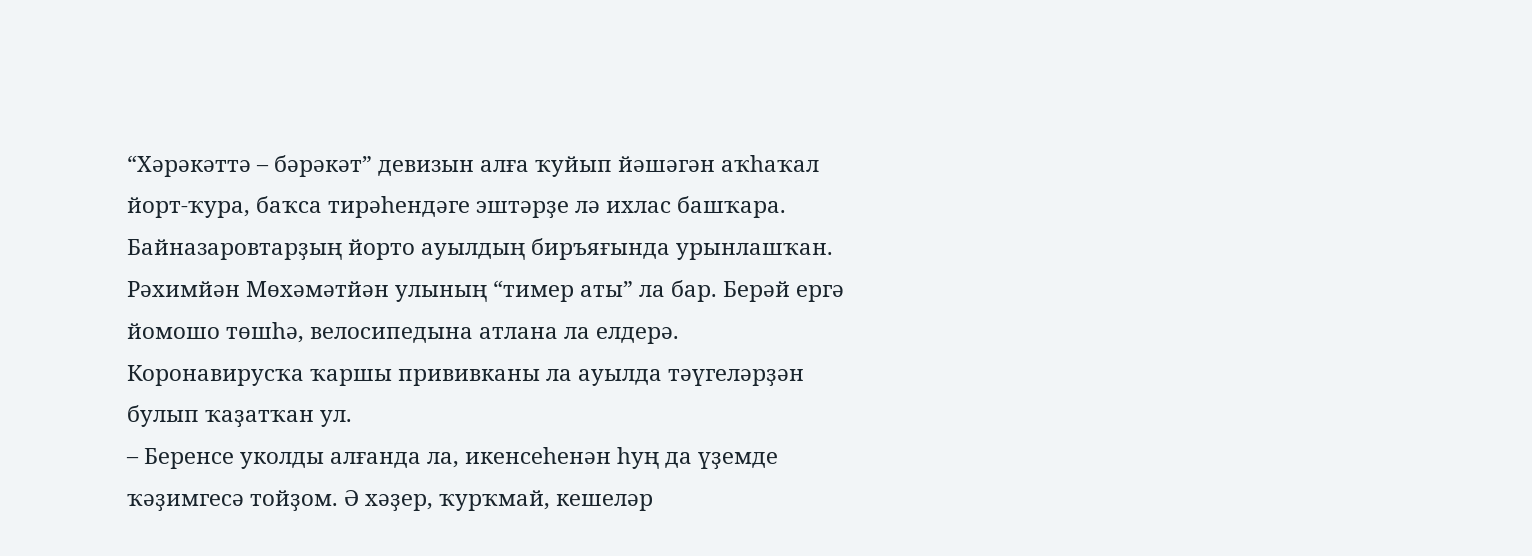“Хәрәкәттә – бәрәкәт” девизын алға ҡуйып йәшәгән аҡһаҡал йорт-ҡура, баҡса тирәһендәге эштәрҙе лә ихлас башҡара. Байназаровтарҙың йорто ауылдың биръяғында урынлашҡан. Рәхимйән Мөхәмәтйән улының “тимер аты” ла бар. Берәй ергә йомошо төшһә, велосипедына атлана ла елдерә.
Коронавирусҡа ҡаршы прививканы ла ауылда тәүгеләрҙән булып ҡаҙатҡан ул.
– Беренсе уколды алғанда ла, икенсеһенән һуң да үҙемде ҡәҙимгесә тойҙом. Ә хәҙер, ҡурҡмай, кешеләр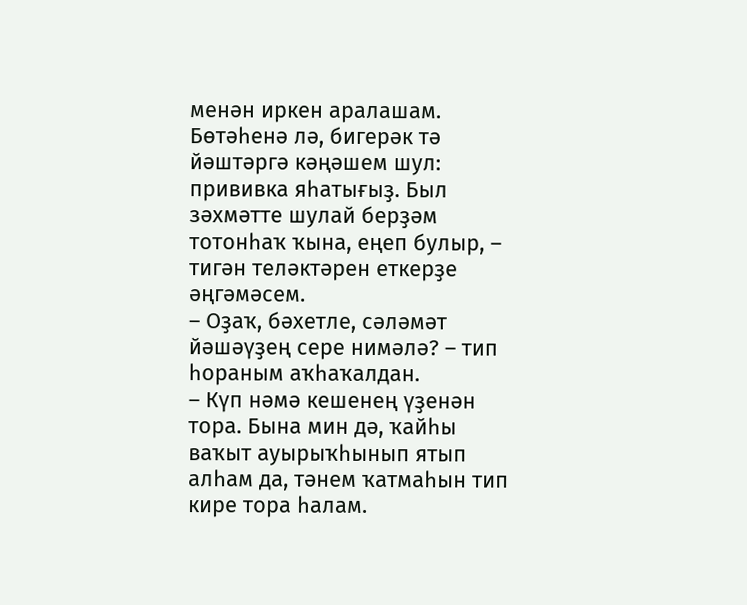менән иркен аралашам. Бөтәһенә лә, бигерәк тә йәштәргә кәңәшем шул: прививка яһатығыҙ. Был зәхмәтте шулай берҙәм тотонһаҡ ҡына, еңеп булыр, – тигән теләктәрен еткерҙе әңгәмәсем.
– Оҙаҡ, бәхетле, сәләмәт йәшәүҙең сере нимәлә? – тип һораным аҡһаҡалдан.
– Күп нәмә кешенең үҙенән тора. Бына мин дә, ҡайһы ваҡыт ауырыҡһынып ятып алһам да, тәнем ҡатмаһын тип кире тора һалам.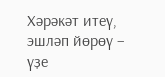Хәрәкәт итеү, эшләп йөрөү – үҙе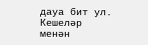дауа бит ул. Кешеләр менән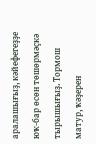аралашығыҙ, кәйефегеҙҙе юҡ-бар өсөн төшөрмәҫкә тырышығыҙ. Тормош матур, ҡәҙерен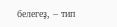белегеҙ, – тип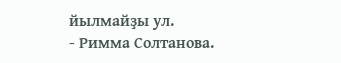йылмайҙы ул.
- Римма Солтанова.